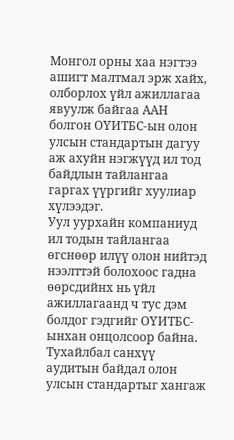Монгол орны хаа нэгтээ ашигт малтмал эрж хайх, олборлох үйл ажиллагаа явуулж байгаа ААН болгон ОҮИТБС-ын олон улсын стандартын дагуу аж ахуйн нэгжүүд ил тод байдлын тайлангаа гаргах үүргийг хуулиар хүлээдэг.
Уул уурхайн компаниуд ил тодын тайлангаа өгснөөр илүү олон нийтэд нээлттэй болохоос гадна өөрсдийнх нь үйл ажиллагаанд ч тус дэм болдог гэдгийг ОҮИТБС-ынхан онцолсоор байна. Тухайлбал санхүү аудитын байдал олон улсын стандартыг хангаж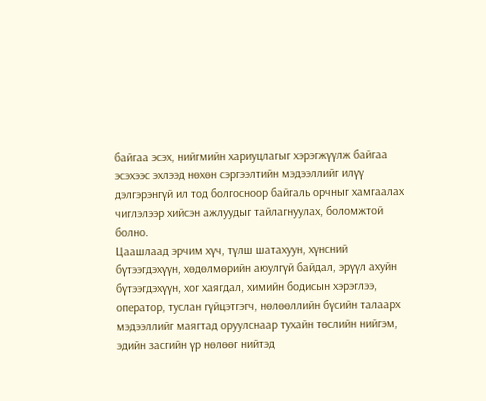байгаа эсэх, нийгмийн хариуцлагыг хэрэгжүүлж байгаа эсэхээс эхлээд нөхөн сэргээлтийн мэдээллийг илүү дэлгэрэнгүй ил тод болгосноор байгаль орчныг хамгаалах чиглэлээр хийсэн ажлуудыг тайлагнуулах, боломжтой болно.
Цаашлаад эрчим хүч, түлш шатахуун, хүнсний бүтээгдэхүүн, хөдөлмөрийн аюулгүй байдал, эрүүл ахуйн бүтээгдэхүүн, хог хаягдал, химийн бодисын хэрэглээ, оператор, туслан гүйцэтгэгч, нөлөөллийн бүсийн талаарх мэдээллийг маягтад оруулснаар тухайн төслийн нийгэм, эдийн засгийн үр нөлөөг нийтэд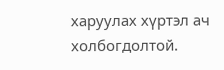харуулах хүртэл ач холбогдолтой.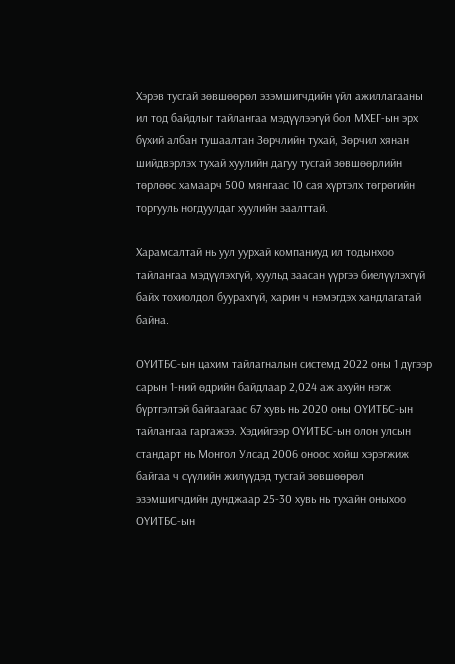Хэрэв тусгай зөвшөөрөл эзэмшигчдийн үйл ажиллагааны ил тод байдлыг тайлангаа мэдүүлээгүй бол МХЕГ-ын эрх бүхий албан тушаалтан Зөрчлийн тухай, Зөрчил хянан шийдвэрлэх тухай хуулийн дагуу тусгай зөвшөөрлийн төрлөөс хамаарч 500 мянгаас 10 сая хүртэлх төгрөгийн торгууль ногдуулдаг хуулийн заалттай.

Харамсалтай нь уул уурхай компаниуд ил тодынхоо тайлангаа мэдүүлэхгүй, хуульд заасан үүргээ биелүүлэхгүй байх тохиолдол буурахгүй, харин ч нэмэгдэх хандлагатай байна.

ОҮИТБС-ын цахим тайлагналын системд 2022 оны 1 дүгээр сарын 1-ний өдрийн байдлаар 2,024 аж ахуйн нэгж бүртгэлтэй байгаагаас 67 хувь нь 2020 оны ОҮИТБС-ын тайлангаа гаргажээ. Хэдийгээр ОҮИТБС-ын олон улсын стандарт нь Монгол Улсад 2006 оноос хойш хэрэгжиж байгаа ч сүүлийн жилүүдэд тусгай зөвшөөрөл эзэмшигчдийн дунджаар 25-30 хувь нь тухайн оныхоо ОҮИТБС-ын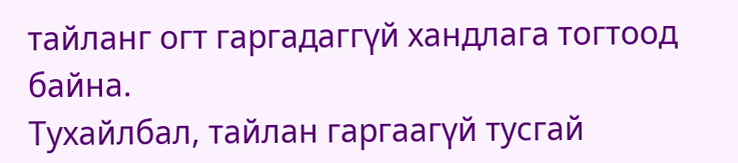тайланг огт гаргадаггүй хандлага тогтоод байна.
Тухайлбал, тайлан гаргаагүй тусгай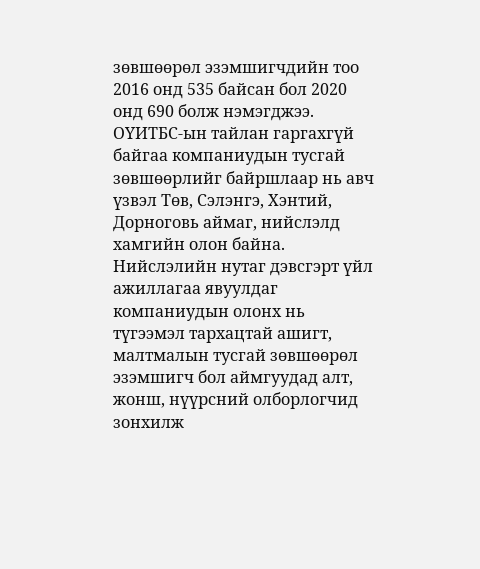зөвшөөрөл эзэмшигчдийн тоо 2016 онд 535 байсан бол 2020 онд 690 болж нэмэгджээ. ОҮИТБС-ын тайлан гаргахгүй байгаа компаниудын тусгай зөвшөөрлийг байршлаар нь авч үзвэл Төв, Сэлэнгэ, Хэнтий, Дорноговь аймаг, нийслэлд хамгийн олон байна.
Нийслэлийн нутаг дэвсгэрт үйл ажиллагаа явуулдаг компаниудын олонх нь түгээмэл тархацтай ашигт, малтмалын тусгай зөвшөөрөл эзэмшигч бол аймгуудад алт, жонш, нүүрсний олборлогчид зонхилж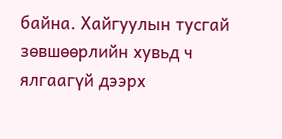байна. Хайгуулын тусгай зөвшөөрлийн хувьд ч ялгаагүй дээрх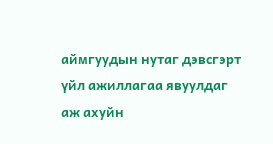аймгуудын нутаг дэвсгэрт үйл ажиллагаа явуулдаг аж ахуйн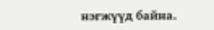нэгжүүд байна.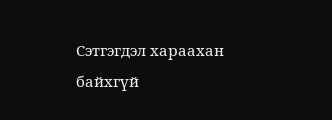Сэтгэгдэл хараахан байхгүй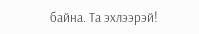байна. Та эхлээрэй!